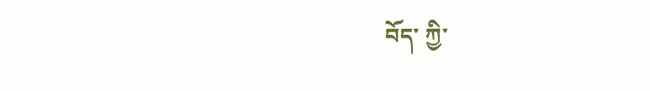བོད་ ཀྱི་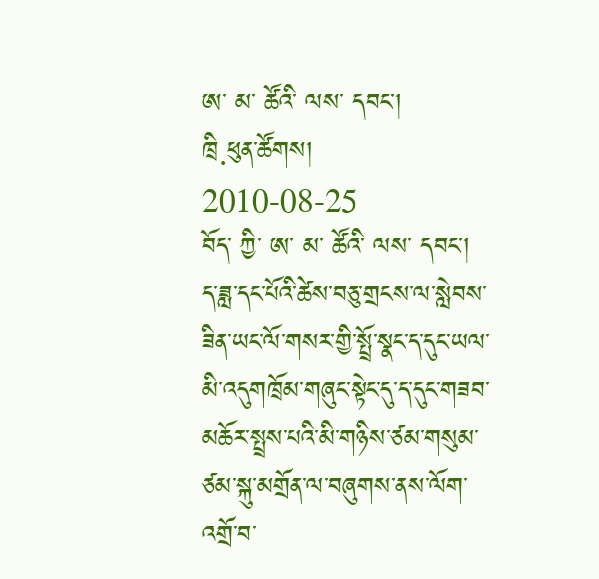ཨ་ མ་ ཚོའི་ ལས་ དབང་།
ཁྲི.ཕུན་ཚོགས།        2010-08-25
བོད་ ཀྱི་ ཨ་ མ་ ཚོའི་ ལས་ དབང་།
ད་ཟླ་དང་པོའི་ཚེས་བཅུ་གྲངས་ལ་སླེབས་ཟིན་ཡང་ལོ་གསར་གྱི་སྤྲོ་སྣང་ད་དུང་ཡལ་མི་འདུགཁྲོམ་གཞུང་སྟེང་དུ་ད་དུང་གཟབ་མཆོར་སྤྲས་པའི་མི་གཉིས་ཙམ་གསུམ་ཙམ་སྐུ་མགྲོན་ལ་བཞུགས་ནས་ལོག་འགྲོ་བ་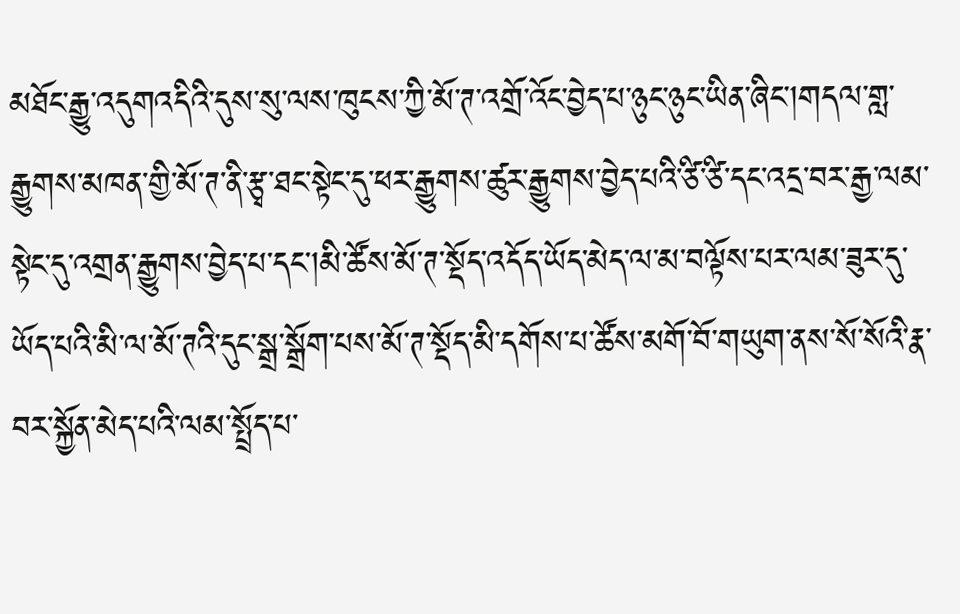མཐོང་རྒྱུ་འདུགའདིའི་དུས་སུ་ལས་ཁུངས་ཀྱི་མོ་ཊ་འགྲོ་འོང་བྱེད་པ་ཉུང་ཉུང་ཡིན་ཞིང་།གདལ་གླ་རྒྱུགས་མཁན་གྱི་མོ་ཊ་ནི་རྩྭ་ཐང་སྟེང་དུ་ཕར་རྒྱུགས་ཚུར་རྒྱུགས་བྱེད་པའི་ཙི་ཙི་དང་འདྲ་བར་རྒྱ་ལམ་སྟེང་དུ་འགྲན་རྒྱུགས་བྱེད་པ་དང་།མི་ཚོས་མོ་ཊ་སྡོད་འདོད་ཡོད་མེད་ལ་མ་བལྟོས་པར་ལམ་ཟུར་དུ་ཡོད་པའི་མི་ལ་མོ་ཊའི་དུང་སྒྲ་སྒྲོག་པས་མོ་ཊ་སྡོད་མི་དགོས་པ་ཚོས་མགོ་བོ་གཡུག་ནས་སོ་སོའི་རྣ་བར་སྐྱོན་མེད་པའི་ལམ་སྤྲོད་པ་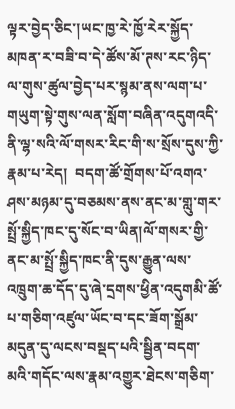ལྟར་བྱེད་ཅིང་།ཡང་ཁྱ་རེ་ཁྱོ་རེར་སྐྱོད་མཁན་ར་བཟི་བ་དེ་ཚོས་མོ་ཊས་རང་ཉིད་ལ་གུས་ཚུལ་བྱེད་པར་སྙམ་ནས་ལག་པ་གཡུག་སྟེ་གུས་ལན་སློག་བཞིན་འདུགའདི་ནི་ལྷ་སའི་ལོ་གསར་རིང་གི་ས་སྲོས་དུས་ཀྱི་རྣམ་པ་རེད།  བདག་ཚོ་གྲོགས་པོ་འགའ་ཤས་མཉམ་དུ་བཅམས་ནས་ནང་མ་གླུ་གར་སྤྲོ་སྐྱིད་ཁང་དུ་སོང་བ་ཡིན།ལོ་གསར་གྱི་ནང་མ་སྤྲོ་སྐྱིད་ཁང་ནི་དུས་རྒྱུན་ལས་འཁྲུག་ཆ་དོད་དུ་ཞེ་དྲགས་ཕྱིན་འདུགམི་ཚོ་པ་གཅིག་འཛུལ་ཡོང་བ་དང་ཟོག་སྒྲོམ་མདུན་དུ་ལངས་བསྡད་པའི་སྦྱིན་བདག་མའི་གདོང་ལས་རྣམ་འགྱུར་ཐེངས་གཅིག་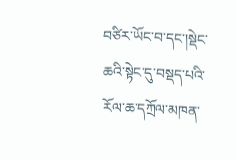བཙིར་ཡོང་བ་དང་།སྡེང་ཆའི་སྟེང་དུ་བསྡད་པའི་རོལ་ཆ་དཀྲོལ་མཁན་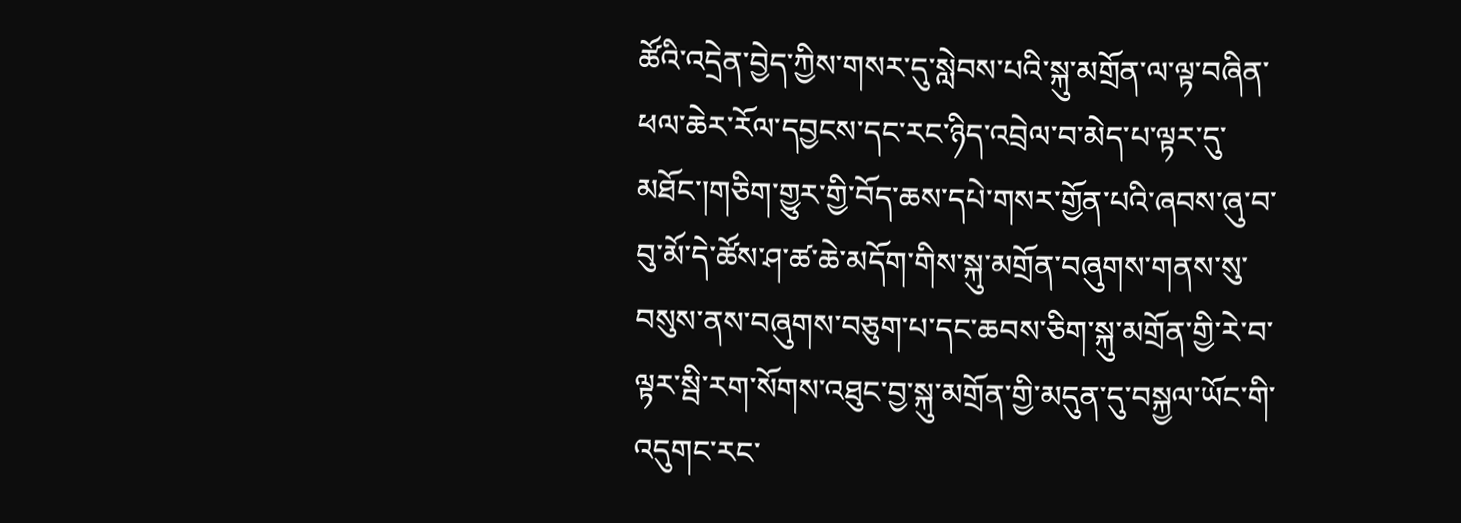ཚོའི་འདྲེན་བྱེད་ཀྱིས་གསར་དུ་སླེབས་པའི་སྐུ་མགྲོན་ལ་ལྟ་བཞིན་ཕལ་ཆེར་རོལ་དབྱངས་དང་རང་ཉིད་འབྲེལ་བ་མེད་པ་ལྟར་དུ་མཐོང་།གཅིག་གྱུར་གྱི་བོད་ཆས་དཔེ་གསར་གྱོན་པའི་ཞབས་ཞུ་བ་བུ་མོ་དེ་ཚོས་ཤ་ཚ་ཆེ་མདོག་གིས་སྐུ་མགྲོན་བཞུགས་གནས་སུ་བསུས་ནས་བཞུགས་བཅུག་པ་དང་ཆབས་ཅིག་སྐུ་མགྲོན་གྱི་རེ་བ་ལྟར་སྦི་རག་སོགས་འཐུང་བྱ་སྐུ་མགྲོན་གྱི་མདུན་དུ་བསྐྱལ་ཡོང་གི་འདུགང་རང་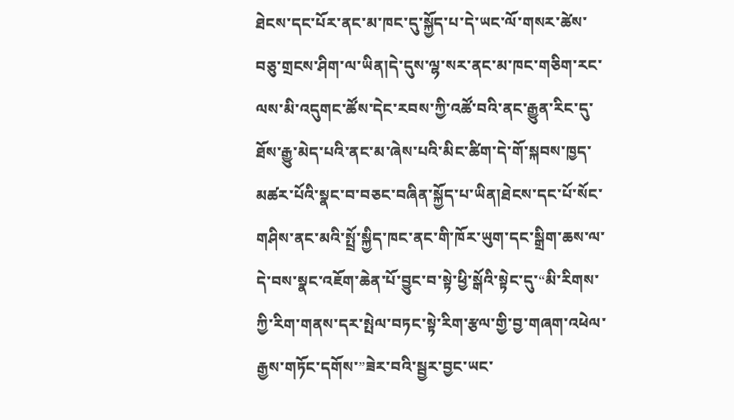ཐེངས་དང་པོར་ནང་མ་ཁང་དུ་སྐྱོད་པ་དེ་ཡང་ལོ་གསར་ཚེས་བཅུ་གྲངས་ཤིག་ལ་ཡིན།དེ་དུས་ལྷ་སར་ནང་མ་ཁང་གཅིག་རང་ལས་མི་འདུགང་ཚོས་དེང་རབས་ཀྱི་འཚོ་བའི་ནང་རྒྱུན་རིང་དུ་ཐོས་རྒྱུ་མེད་པའི་ནང་མ་ཞེས་པའི་མིང་ཚིག་དེ་གོ་སྐབས་ཁྱད་མཚར་པོའི་སྣང་བ་བཅང་བཞིན་སྐྱོད་པ་ཡིན།ཐེངས་དང་པོ་སོང་གཤིས་ནང་མའི་སྤྲོ་སྐྱིད་ཁང་ནང་གི་ཁོར་ཡུག་དང་སྒྲིག་ཆས་ལ་དེ་བས་སྣང་འཇོག་ཆེན་པོ་བྱུང་བ་སྟེ་ཕྱི་སྒོའི་སྟེང་དུ་“མི་རིགས་ཀྱི་རིག་གནས་དར་སྤེལ་བཏང་སྟེ་རིག་རྩལ་གྱི་བྱ་གཞག་འཕེལ་རྒྱས་གཏོང་དགོས་”ཟེར་བའི་སྦྱར་བྱང་ཡང་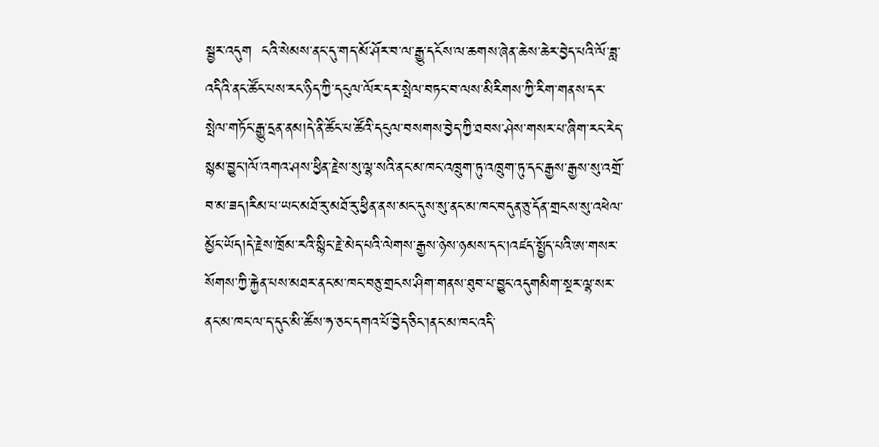སྦྱར་འདུག  ངའི་སེམས་ནང་དུ་གད་མོ་ཤོར་བ་ལ་རྒྱུ་དངོས་ལ་ཆགས་ཞེན་ཆེས་ཆེར་བྱེད་པའི་ལོ་ཟླ་འདིའི་ནང་ཚོང་པས་རང་ཉིད་ཀྱི་དངུལ་ལོར་དར་སྤེལ་བཏང་བ་ལས་མིརིགས་ཀྱི་རིག་གནས་དར་སྤེལ་གཏོང་རྒྱུ་དྲན་ནམ།དེ་ནི་ཚོང་པ་ཚོའི་དངུལ་བསགས་བྱེད་ཀྱི་ཐབས་ཤེས་གསར་པ་ཞིག་རང་རེད་སྙམ་བྱུང་།ལོ་འགའ་ཤས་ཕྱིན་རྗེས་སུ་ལྷ་སའི་ནང་མ་ཁང་འཁྲུག་ཏུ་འཁྲུག་ཏུ་དང་རྒྱས་རྒྱས་སུ་འགྲོ་བ་མ་ཟད།རིམ་པ་ཡང་མཐོ་རུ་མཐོ་རུ་ཕྱིན་ནས་མང་དུས་སུ་ནང་མ་ཁང་བདུན་ཅུ་དོན་གྲངས་སུ་འཕེལ་མྱོང་ཡོད།དེ་རྗེས་ཁྲོམ་རའི་སྙིང་རྗེ་མེད་པའི་ལེགས་རྒྱས་ཉེས་ཉམས་དང་།འཛད་སྤྱོད་པའི་ཨ་གསར་སོགས་ཀྱི་རྐྱེན་པས་མཐར་ནང་མ་ཁང་བཅུ་གྲངས་ཤིག་གནས་ཐུབ་པ་བྱུང་འདུགམིག་སྔར་ལྷ་སར་ནང་མ་ཁང་ལ་ད་དུང་མི་ཚོས་ཧ་ཅང་དགའ་པོ་བྱེད་ཅིང་།ནང་མ་ཁང་འདི་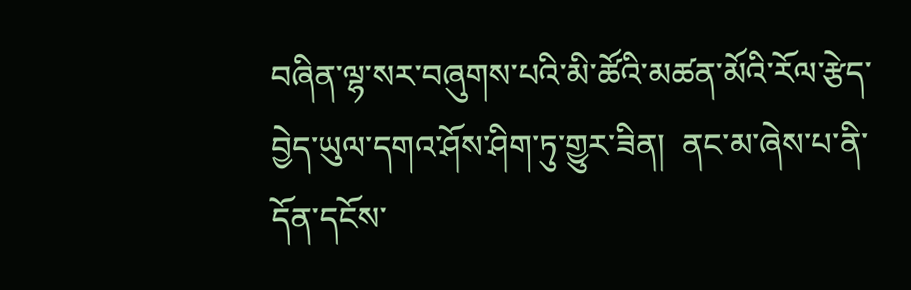བཞིན་ལྷ་སར་བཞུགས་པའི་མི་ཚོའི་མཚན་མོའི་རོལ་རྩེད་བྱེད་ཡུལ་དགའ་ཤོས་ཤིག་ཏུ་གྱུར་ཟིན།  ནང་མ་ཞེས་པ་ནི་དོན་དངོས་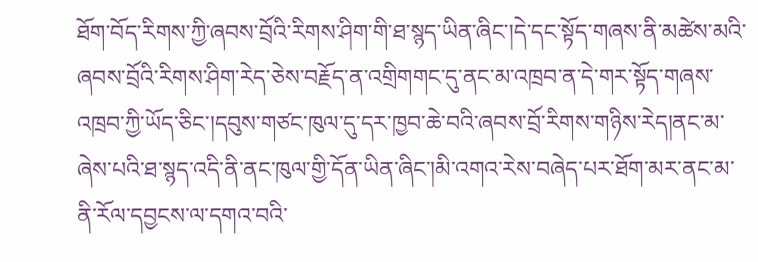ཐོག་བོད་རིགས་ཀྱི་ཞབས་བྲོའི་རིགས་ཤིག་གི་ཐ་སྙད་ཡིན་ཞིང་།དེ་དང་སྟོད་གཞས་ནི་མཚེས་མའི་ཞབས་བྲོའི་རིགས་ཤིག་རེད་ཅེས་བརྗོད་ན་འགྲིགགང་དུ་ནང་མ་འཁྲབ་ན་དེ་གར་སྟོད་གཞས་འཁྲབ་ཀྱི་ཡོད་ཅིང་།དབུས་གཙང་ཁུལ་དུ་དར་ཁྱབ་ཆེ་བའི་ཞབས་བྲོ་རིགས་གཉིས་རེད།ནང་མ་ཞེས་པའི་ཐ་སྙད་འདི་ནི་ནང་ཁུལ་གྱི་དོན་ཡིན་ཞིང་།མི་འགའ་རེས་བཞེད་པར་ཐོག་མར་ནང་མ་ནི་རོལ་དབྱངས་ལ་དགའ་བའི་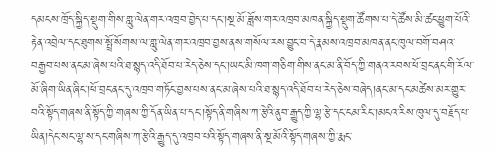དམངས་ཁྲོད་སྐྱིད་སྡུག་གིས་གླུ་ལེན་གར་འཁྲབ་བྱེད་པ་དང་།སྔ་མོ་ཟློས་གར་འཁྲབ་མཁན་སྐྱིད་སྡུག་ཚོགས་པ་དེ་ཚོས་མི་ཚང་ཕྱུག་པོའི་རྟེན་འབྲེལ་དང་ཐུགས་སྤྲོ་སོགས་ལ་གླུ་ལེན་གར་འཁྲབ་བྱས་ནས་གསོལ་རས་བྱུང་བ་དེ་རྣམས་འཁྲབ་མཁན་ནང་ཁུལ་བགོ་བཤའ་བརྒྱབ་པས་ནང་མ་ཞེས་པའི་ཐ་སྙད་འདི་ཐོབ་པ་རེད་ཅེས་དང་།ཡང་མི་ཁག་གཅིག་གིས་ནང་མ་ནི་བོད་ཀྱི་གནའ་རབས་ཕོ་བྲང་ནང་གི་རོལ་མོ་ཞིག་ཡིན་ཞིང་།ཕོ་བྲང་ནང་དུ་འཁྲབ་གཏོང་བྱས་པས་ནང་མ་ཞེས་པའི་ཐ་སྙད་འདི་ཐོབ་པ་རེད་ཅེས་བཞེད།ནང་མ་དང་མཚེས་མར་གྱུར་བའི་སྟོད་གཞས་ནི་སྟོད་ཀྱི་གཞས་ཀྱི་དོན་ཡིན་པ་དང་།སྟོད་ནི་གཞིས་ཀ་རྩེའི་ནུབ་རྒྱུད་ཀྱི་ལྷ་རྩེ་དང་ངམ་རིང་།མངའ་རིས་ཁུལ་དུ་བརྗོད་པ་ཡིན།དེང་སང་ལྷ་ས་དང་གཞིས་ཀ་རྩེའི་རྒྱུད་དུ་འཁྲབ་པའི་སྟོད་གཞས་ནི་སྔ་མོའི་སྟོད་གཞས་ཀྱི་རྨང་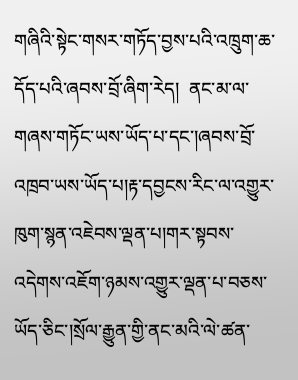གཞིའི་སྟེང་གསར་གཏོད་བྱས་པའི་འཁྲུག་ཆ་དོད་པའི་ཞབས་བྲོ་ཞིག་རེད།  ནང་མ་ལ་གཞས་གཏོང་ཡས་ཡོད་པ་དང་།ཞབས་བྲོ་འཁྲབ་ཡས་ཡོད་པ།རྟ་དབྱངས་རིང་ལ་འགྱུར་ཁུག་སྙན་འཇེབས་ལྡན་པ།གར་སྟབས་འདེགས་འཇོག་ཉམས་འགྱུར་ལྡན་པ་བཅས་ཡོད་ཅིང་།སྲོལ་རྒྱུན་གྱི་ནང་མའི་ལེ་ཚན་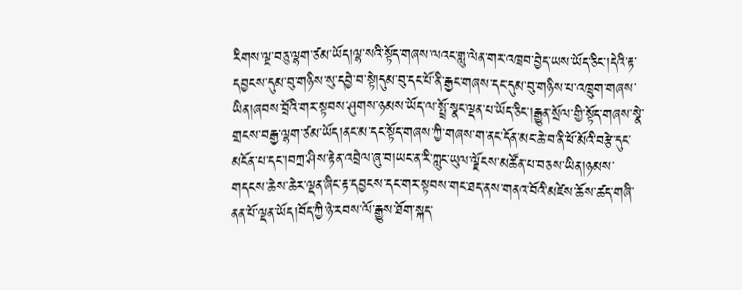རིགས་ལྔ་བཅུ་ལྷག་ཙམ་ཡོད།ལྷ་སའི་སྟོད་གཞས་ལའང་གླུ་ལེན་གར་འཁྲབ་བྱེད་ཡས་ཡོད་ཅིང་།དེའི་རྟ་དབྱངས་དུམ་བུ་གཉིས་སུ་དབྱེ་བ་སྟེ།དུམ་བུ་དང་པོ་ནི་རྒྱང་གཞས་དང་དུམ་བུ་གཉིས་པ་འཁྲུག་གཞས་ཡིན།ཞབས་བྲོའི་གར་སྟབས་ཤུགས་ཉམས་ཡོད་ལ་སྤྲོ་སྣང་ལྡན་པ་ཡོད་ཅིང་།རྒྱུན་སྲོལ་གྱི་སྟོད་གཞས་སྣེ་གྲངས་བརྒྱ་ལྷག་ཙམ་ཡོད།ནང་མ་དང་སྟོད་གཞས་ཀྱི་གཞས་ག་ནང་དོན་མང་ཆེ་བ་ནི་ཕོ་མོའི་བརྩེ་དུང་མངོན་པ་དང་།བཀྲ་ཤིས་རྟེན་འབྲེལ་ཞུ་བ།ཡང་ན་རི་ཀླུང་ཡུལ་ལྗོངས་མཚོན་པ་བཅས་ཡིན།ཉམས་གདངས་ཆེས་ཆེར་ལྡན་ཞིང་རྟ་དབྱངས་དང་གར་སྟབས་གང་ཐད་ནས་གནའ་བོའི་མཛེས་ཆོས་ཚད་གཞི་ནན་པོ་ལྡན་ཡོད།བོད་ཀྱི་ཉེ་རབས་ལོ་རྒྱུས་ཐོག་སྐད་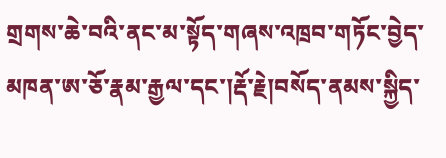གྲགས་ཆེ་བའི་ནང་མ་སྟོད་གཞས་འཁྲབ་གཏོང་བྱེད་མཁན་ཨ་ཅོ་རྣམ་རྒྱལ་དང་།རྡོ་རྗེ།བསོད་ནམས་སྐྱིད་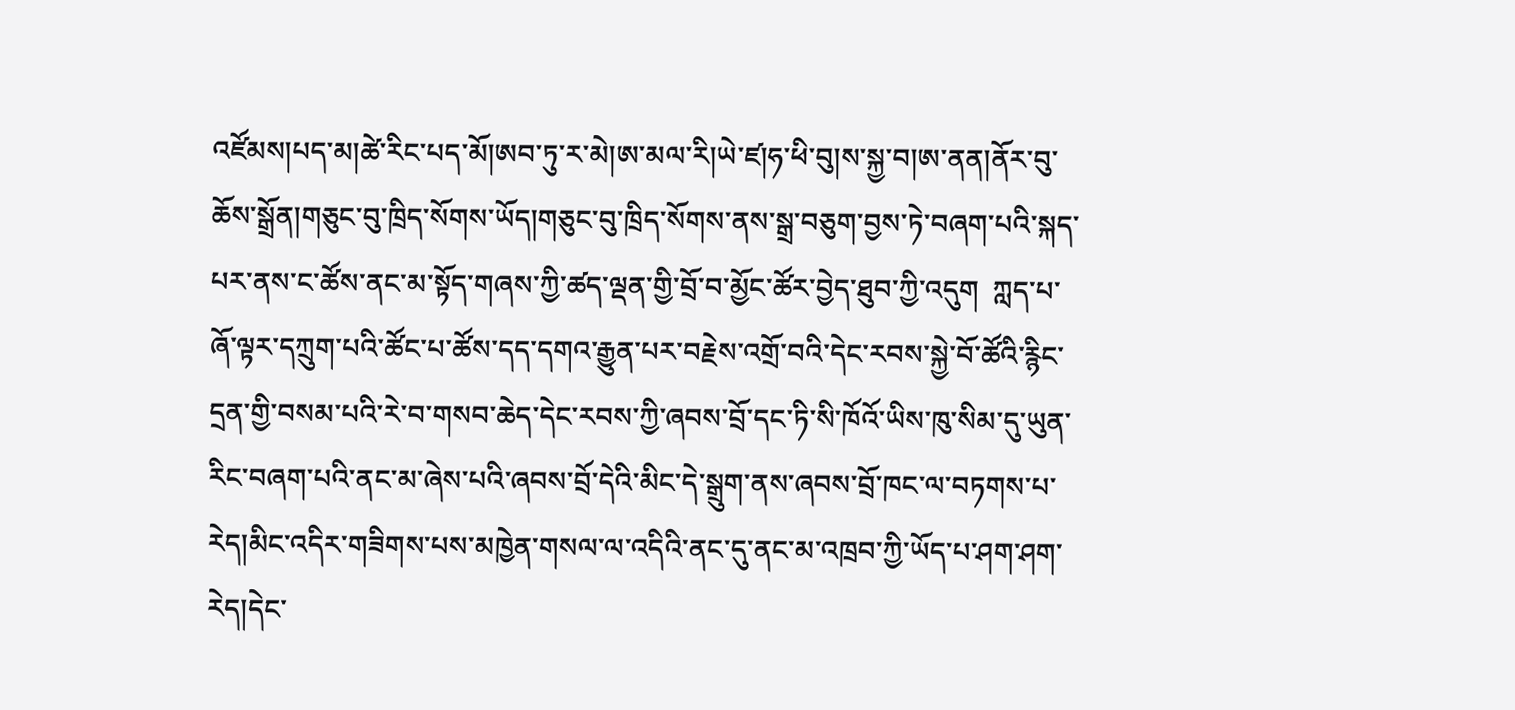འཛོམས།པད་མ།ཚེ་རིང་པད་མོ།ཨབ་ཏུ་ར་མེ།ཨ་མལ་རི།ཡེ་ཛ།ཧ་ཕི་བུ།ས་སྐྱ་བ།ཨ་ནན།ནོར་བུ་ཆོས་སྒྲོན།གཅུང་བུ་ཁྲིད་སོགས་ཡོད།གཅུང་བུ་ཁྲིད་སོགས་ནས་སྒྲ་བཅུག་བྱས་ཏེ་བཞག་པའི་སྐད་པར་ནས་ང་ཚོས་ནང་མ་སྟོད་གཞས་ཀྱི་ཚད་ལྡན་གྱི་བྲོ་བ་མྱོང་ཚོར་བྱེད་ཐུབ་ཀྱི་འདུག  ཀླད་པ་ཞོ་ལྟར་དཀྲུག་པའི་ཚོང་པ་ཚོས་དད་དགའ་རྒྱུན་པར་བརྗེས་འགྲོ་བའི་དེང་རབས་སྐྱེ་བོ་ཚོའི་རྙིང་དྲན་གྱི་བསམ་པའི་རེ་བ་གསབ་ཆེད་དེང་རབས་ཀྱི་ཞབས་བྲོ་དང་ཏི་སི་ཁོའོ་ཡིས་ཁུ་སིམ་དུ་ཡུན་རིང་བཞག་པའི་ནང་མ་ཞེས་པའི་ཞབས་བྲོ་དེའི་མིང་དེ་སྒྲུག་ནས་ཞབས་བྲོ་ཁང་ལ་བཏགས་པ་རེད།མིང་འདིར་གཟིགས་པས་མཁྱེན་གསལ་ལ་འདིའི་ནང་དུ་ནང་མ་འཁྲབ་ཀྱི་ཡོད་པ་ཤག་ཤག་རེད།དེང་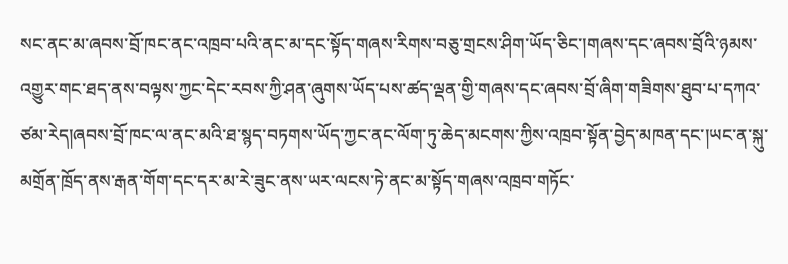སང་ནང་མ་ཞབས་བྲོ་ཁང་ནང་འཁྲབ་པའི་ནང་མ་དང་སྟོད་གཞས་རིགས་བཅུ་གྲངས་ཤིག་ཡོད་ཅིང་།གཞས་དང་ཞབས་བྲོའི་ཉམས་འགྱུར་གང་ཐད་ནས་བལྟས་ཀྱང་དེང་རབས་ཀྱི་ཤན་ཞུགས་ཡོད་པས་ཚད་ལྡན་གྱི་གཞས་དང་ཞབས་བྲོ་ཞིག་གཟིགས་ཐུབ་པ་དཀའ་ཙམ་རེད།ཞབས་བྲོ་ཁང་ལ་ནང་མའི་ཐ་སྙད་བཏགས་ཡོད་ཀྱང་ནང་ལོག་ཏུ་ཆེད་མངགས་ཀྱིས་འཁྲབ་སྟོན་བྱེད་མཁན་དང་།ཡང་ན་སྐུ་མགྲོན་ཁྲོད་ནས་རྒན་གོག་དང་དར་མ་རེ་ཟུང་ནས་ཡར་ལངས་ཏེ་ནང་མ་སྟོད་གཞས་འཁྲབ་གཏོང་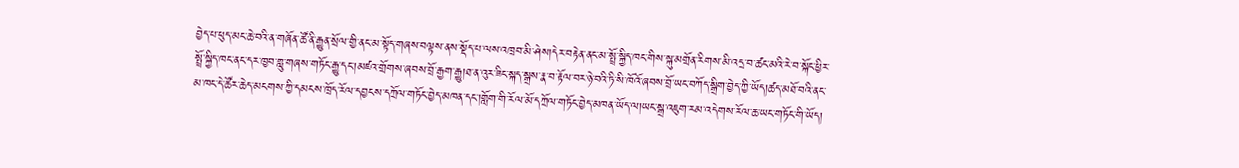བྱེད་པ་ཕུད་མང་ཆེ་བའི་ན་གཞོན་ཚོ་ནི་རྒྱུན་སྲོལ་གྱི་ནང་མ་སྟོད་གཞས་བལྟས་ནས་སྡོད་པ་ལས་འཁྲབ་མི་ཤེས།དེར་བརྟེན་ནང་མ་སྤྲོ་སྐྱིད་ཁང་གིས་སྐུ་མགྲོན་རིགས་མི་འདྲ་བ་ཚང་མའི་རེ་བ་སྐོང་ཕྱིར་སྤྲོ་སྐྱིད་ཁང་ནང་དར་ཁྱབ་གླུ་གཞས་གཏོང་རྒྱུ་དང་།མཛའ་གྲོགས་ཞབས་བྲོ་རྒྱག་རྒྱུ།ཐ་ན་འུར་ཟིང་སྐད་སྒྲས་རྣ་བ་རྟོལ་བར་ཉེ་བའི་ཏི་སི་ཁོའོ་ཞབས་བྲོ་ཡང་བཀོད་སྒྲིག་བྱེད་ཀྱི་ཡོད།ཚད་མཐོ་བའི་ནང་མ་ཁང་དེ་ཚོར་ཆེད་མངགས་ཀྱི་དམངས་ཁྲོད་རོལ་དབྱངས་དཀྲོལ་གཏོང་བྱེད་མཁན་དང་།གློག་གི་རོལ་མོ་དཀྲོལ་གཏོང་བྱེད་མཁན་ཡོད་ལ།ཡང་སྒྲ་འཇུག་རམ་འདེགས་རོལ་ཆ་ཡང་གཏོང་གི་ཡོད།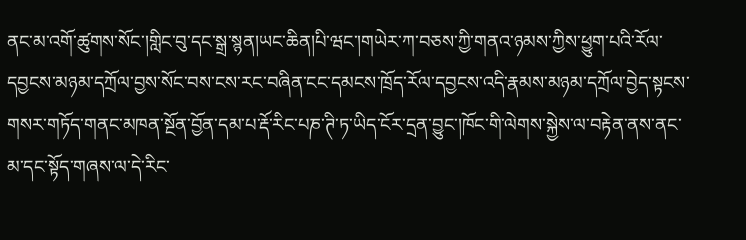ནང་མ་འགོ་ཚུགས་སོང་།གླིང་བུ་དང་སྒྲ་སྙན།ཡང་ཆིན།པི་ཝང་།གཡེར་ཀ་བཅས་ཀྱི་གནའ་ཉམས་ཀྱིས་ཕྱུག་པའི་རོལ་དབྱངས་མཉམ་དཀྲོལ་བྱས་སོང་བས་ངས་རང་བཞིན་ངང་དམངས་ཁྲོད་རོལ་དབྱངས་འདི་རྣམས་མཉམ་དཀྲོལ་བྱེད་སྟངས་གསར་གཏོད་གནང་མཁན་སྔོན་བྱོན་དམ་པ་རྡོ་རིང་པཎ་ཊི་ཏ་ཡིད་ངོར་དྲན་བྱུང་།ཁོང་གི་ལེགས་སྐྱེས་ལ་བརྟེན་ནས་ནང་མ་དང་སྟོད་གཞས་ལ་དེ་རིང་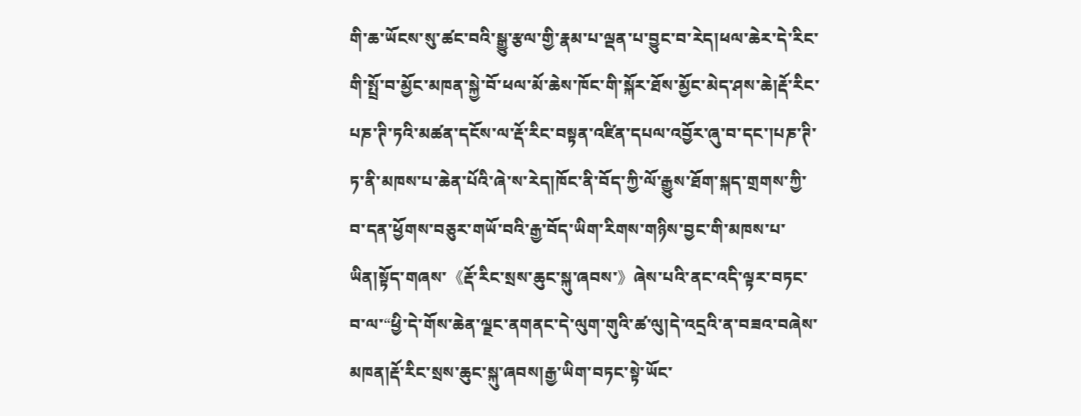གི་ཆ་ཡོངས་སུ་ཚང་བའི་སྒྱུ་རྩལ་གྱི་རྣམ་པ་ལྡན་པ་བྱུང་བ་རེད།ཕལ་ཆེར་དེ་རིང་གི་སྤྲོ་བ་མྱོང་མཁན་སྐྱེ་བོ་ཕལ་མོ་ཆེས་ཁོང་གི་སྐོར་ཐོས་མྱོང་མེད་ཤས་ཆེ།རྡོ་རིང་པཎ་ཊི་ཏའི་མཚན་དངོས་ལ་རྡོ་རིང་བསྟན་འཛིན་དཔལ་འབྱོར་ཞུ་བ་དང་།པཎ་ཊི་ཏ་ནི་མཁས་པ་ཆེན་པོའི་ཞེ་ས་རེད།ཁོང་ནི་བོད་ཀྱི་ལོ་རྒྱུས་ཐོག་སྐད་གྲགས་ཀྱི་བ་དན་ཕྱོགས་བཅུར་གཡོ་བའི་རྒྱ་བོད་ཡིག་རིགས་གཉིས་བྱང་གི་མཁས་པ་ཡིན།སྟོད་གཞས་《རྡོ་རིང་སྲས་ཆུང་སྐུ་ཞབས་》ཞེས་པའི་ནང་འདི་ལྟར་བཏང་བ་ལ་“ཕྱི་དེ་གོས་ཆེན་ལྗང་ནགནང་དེ་ལུག་གུའི་ཚ་ལུ།དེ་འདྲའི་ན་བཟའ་བཞེས་མཁན།རྡོ་རིང་སྲས་ཆུང་སྐུ་ཞབས།རྒྱ་ཡིག་བཏང་སྟེ་ཡོང་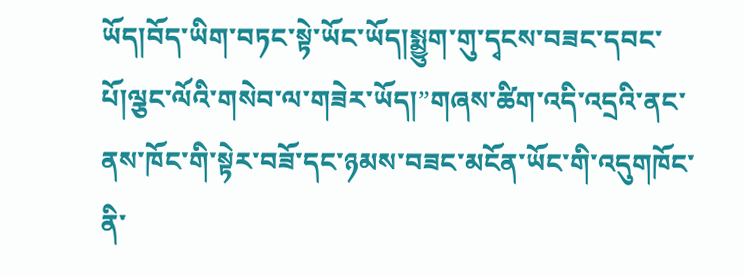ཡོད།བོད་ཡིག་བཏང་སྟེ་ཡོང་ཡོད།སྨྱུག་གུ་དྭངས་བཟང་དབང་པོ།ལྕང་ལོའི་གསེབ་ལ་གཟེར་ཡོད།”གཞས་ཚིག་འདི་འདྲའི་ནང་ནས་ཁོང་གི་སྟེར་བཟོ་དང་ཉམས་བཟང་མངོན་ཡོང་གི་འདུགཁོང་ནི་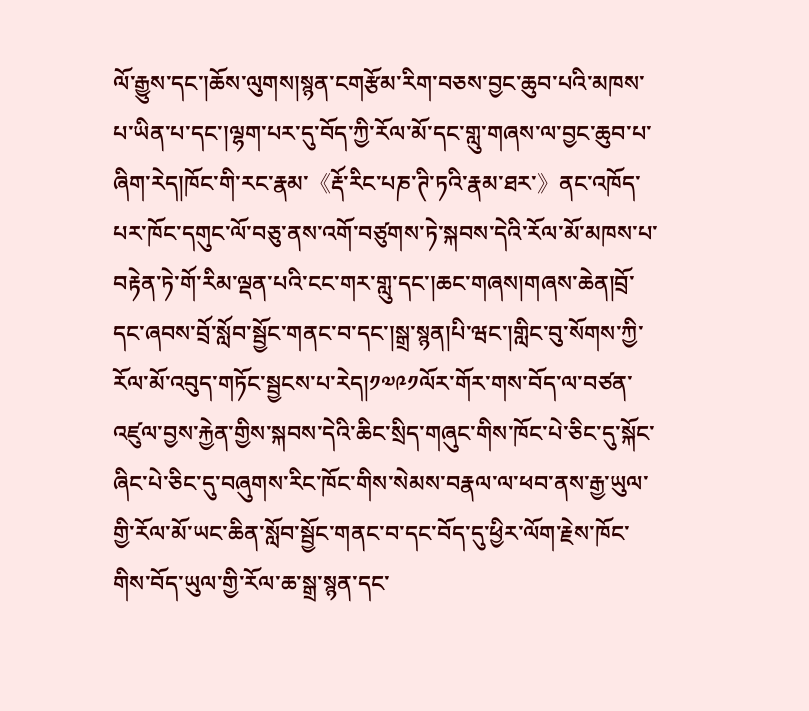ལོ་རྒྱུས་དང་།ཆོས་ལུགས།སྙན་ངགརྩོམ་རིག་བཅས་བྱང་ཆུབ་པའི་མཁས་པ་ཡིན་པ་དང་།ལྷག་པར་དུ་བོད་ཀྱི་རོལ་མོ་དང་གླུ་གཞས་ལ་བྱང་ཆུབ་པ་ཞིག་རེད།ཁོང་གི་རང་རྣམ་《རྡོ་རིང་པཎ་ཊི་ཏའི་རྣམ་ཐར་》ནང་འཁོད་པར་ཁོང་དགུང་ལོ་བཅུ་ནས་འགོ་བཙུགས་ཏེ་སྐབས་དེའི་རོལ་མོ་མཁས་པ་བརྟེན་ཏེ་གོ་རིམ་ལྡན་པའི་ངང་གར་གླུ་དང་།ཆང་གཞས།གཞས་ཆེན།བྲོ་དང་ཞབས་བྲོ་སློབ་སྦྱོང་གནང་བ་དང་།སྒྲ་སྙན།པི་ཝང་།གླིང་བུ་སོགས་ཀྱི་རོལ་མོ་འབུད་གཏོང་སྦྱངས་པ་རེད།༡༧༩༡ལོར་གོར་གས་བོད་ལ་བཙན་འཛུལ་བྱས་རྐྱེན་གྱིས་སྐབས་དེའི་ཆིང་སྲིད་གཞུང་གིས་ཁོང་པེ་ཅིང་དུ་སྐོང་ཞིང་པེ་ཅིང་དུ་བཞུགས་རིང་ཁོང་གིས་སེམས་བརྣལ་ལ་ཕབ་ནས་རྒྱ་ཡུལ་གྱི་རོལ་མོ་ཡང་ཆིན་སློབ་སྦྱོང་གནང་བ་དང་བོད་དུ་ཕྱིར་ལོག་རྗེས་ཁོང་གིས་བོད་ཡུལ་གྱི་རོལ་ཆ་སྒྲ་སྙན་དང་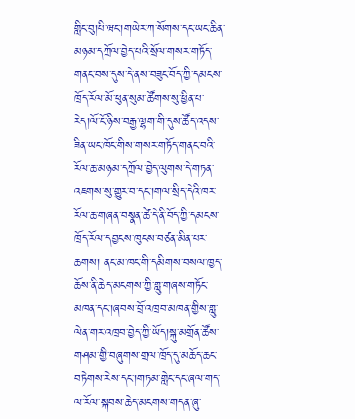གླིང་བུ།པི་ཝང་།གཡེར་ཀ་སོགས་དང་ཡང་ཆིན་མཉམ་དཀྲོལ་བྱེད་པའི་སྲོལ་གསར་གཏོད་གནང་བས་དུས་དེ་ནས་བཟུང་བོད་ཀྱི་དམངས་ཁྲོད་རོལ་མོ་ཕུན་སུམ་ཚོགས་སུ་ཕྱིན་པ་རེད།ལོ་ངོ་ཉིས་བརྒྱ་ལྷག་གི་དུས་ཚོད་འདས་ཟིན་ཡང་ཁོང་གིས་གསར་གཏོད་གནང་བའི་རོལ་ཆ་མཉམ་དཀྲོལ་བྱེད་ལུགས་དེ་གཏན་འཇགས་སུ་གྱུར་བ་དང་།གལ་སྲིད་དེའི་ཁར་རོལ་ཆ་གཞན་བསྣན་ཚེ་དེ་ནི་བོད་ཀྱི་དམངས་ཁྲོད་རོལ་དབྱངས་ཁུངས་བཙན་མིན་པར་ཆགས། ནང་མ་ཁང་གི་དམིགས་བསལ་ཁྱད་ཆོས་ནི་ཆེད་མངགས་ཀྱི་གླུ་གཞས་གཏོང་མཁན་དང་།ཞབས་བྲོ་འཁྲབ་མཁན་གྱིས་གླུ་ལེན་གར་འཁྲབ་བྱེད་ཀྱི་ཡོད།སྐུ་མགྲོན་ཚོས་གཤམ་གྱི་བཞུགས་གྲལ་ཁྲོད་དུ་མཆོད་ཆང་བཏེགས་རེས་དང་།གཏམ་གླེང་དང་ཞལ་གད་ལ་རོལ་སྐབས་ཆེད་མངགས་གདན་ཞུ་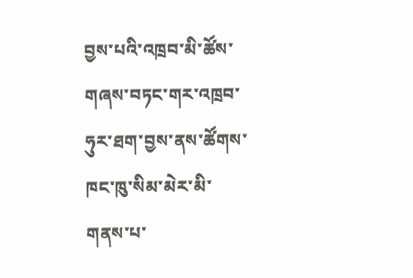བྱས་པའི་འཁྲབ་མི་ཚོས་གཞས་བཏང་གར་འཁྲབ་ཧུར་ཐག་བྱས་ནས་ཚོགས་ཁང་ཁུ་སིམ་མེར་མི་གནས་པ་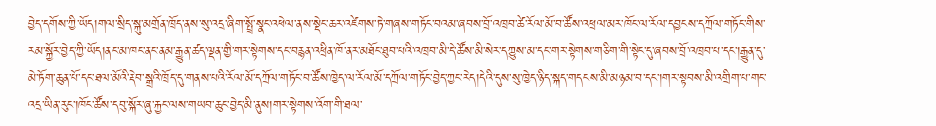བྱེད་དགོས་ཀྱི་ཡོད།གལ་སྲིད་སྐུ་མགྲོན་ཁྲོད་ནས་སུ་འདྲ་ཞིག་སྤྲོ་སྣང་འཕེལ་ནས་སྡེང་ཆར་འཛེགས་ཏེ་གཞས་གཏོང་བའམ་ཞབས་བྲོ་འཁྲབ་ཚེ་རོལ་མོ་བ་ཚོས་འཕྲལ་མར་ཁོང་ལ་རོལ་དབྱངས་དཀྲོལ་གཏོང་གིས་རམ་སྐྱོར་བྱེད་ཀྱི་ཡོད།ནང་མ་ཁང་ནང་ནམ་རྒྱུན་ཚད་ལྡན་གྱི་གར་སྟེགས་དང་བརྙན་འཕྲིན་ཁོ་ནར་མཐོང་ཐུབ་པའི་འཁྲབ་མི་དེ་ཚོས་མི་སེར་དཀྱུས་མ་དང་གར་སྟེགས་གཅིག་གི་སྟེང་དུ་ཞབས་བྲོ་འཁྲབ་པ་དང་།རྒྱུན་དུ་མེ་ཏོག་ཆུན་པོ་དང་ཐལ་མོའི་རྡེབ་སྒྲའི་ཁྲོད་དུ་གནས་པའི་རོལ་མོ་དཀྲོལ་གཏོང་བ་ཚོས་ཁྱེད་ལ་རོལ་མོ་དཀྲོལ་གཏོང་བྱེད་ཀྱང་རེད།དེའི་དུས་སུ་ཁྱེད་ཉིད་སྐད་གདངས་མི་མཉམ་བ་དང་།གར་སྟབས་མི་འགྲིག་པ་གང་འདྲ་ཡིན་རུང་།ཁོང་ཚོས་དབུ་སྐོར་ཞུ་རྐྱང་ལས་གཡབ་ཆུང་བྱེད་མི་ནུས།གར་སྟེགས་འོག་གི་ཐལ་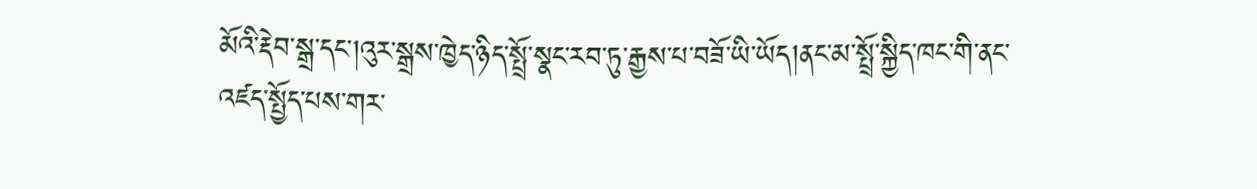མོའི་རྡེབ་སྒྲ་དང་།འུར་སྒྲས་ཁྱེད་ཉིད་སྤྲོ་སྣང་རབ་ཏུ་རྒྱས་པ་བཟོ་ཡི་ཡོད།ནང་མ་སྤྲོ་སྐྱིད་ཁང་གི་ནང་འཛད་སྤྱོད་པས་གར་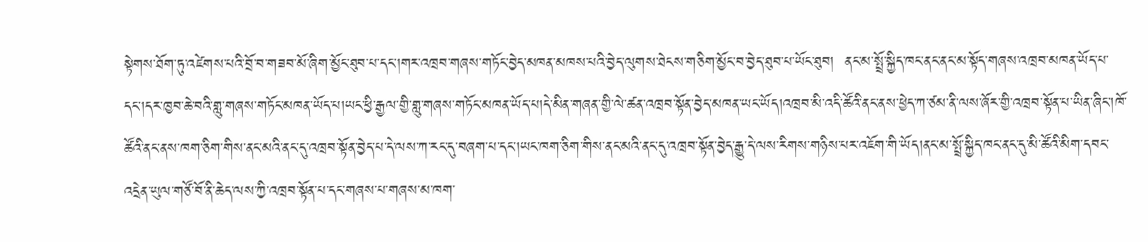སྟེགས་ཐོག་ཏུ་འཛེགས་པའི་བྲོ་བ་གཟབ་མོ་ཞིག་མྱོང་ཐུབ་པ་དང་།གར་འཁྲབ་གཞས་གཏོང་བྱེད་མཁན་མཁས་པའི་བྱེད་ལུགས་ཐེངས་གཅིག་མྱོང་བ་བྱེད་ཐུབ་པ་ཡོང་ཐུབ།  ནང་མ་སྤྲོ་སྐྱིད་ཁང་ནང་ནང་མ་སྟོད་གཞས་འཁྲབ་མཁན་ཡོད་པ་དང་།དར་ཁྱབ་ཆེ་བའི་གླུ་གཞས་གཏོང་མཁན་ཡོད་པ།ཡང་ཕྱི་རྒྱལ་གྱི་གླུ་གཞས་གཏོང་མཁན་ཡོད་པ།དེ་མིན་གཞན་གྱི་ལེ་ཚན་འཁྲབ་སྟོན་བྱེད་མཁན་ཡང་ཡོད།འཁྲབ་མི་འདི་ཚོའི་ནང་ནས་ཕྱེད་ཀ་ཙམ་ནི་ལས་ཞོར་གྱི་འཁྲབ་སྟོན་པ་ཡིན་ཞིང་།ཁོ་ཚོའི་ནང་ནས་ཁག་ཅིག་གིས་ནང་མའི་ནང་དུ་འཁྲབ་སྟོན་བྱེད་པ་དེ་ལས་ཀ་རང་དུ་བཞག་པ་དང་།ཡང་ཁག་ཅིག་གིས་ནང་མའི་ནང་དུ་འཁྲབ་སྟོན་བྱེད་རྒྱུ་དེ་ལས་རིགས་གཉིས་པར་འཇོག་གི་ཡོད།ནང་མ་སྤྲོ་སྐྱིད་ཁང་ནང་དུ་མི་ཚོའི་མིག་དབང་འདྲེན་ཡུལ་གཙོ་བོ་ནི་ཆེད་ལས་ཀྱི་འཁྲབ་སྟོན་པ་དང་གཞས་པ་གཞས་མ་ཁག་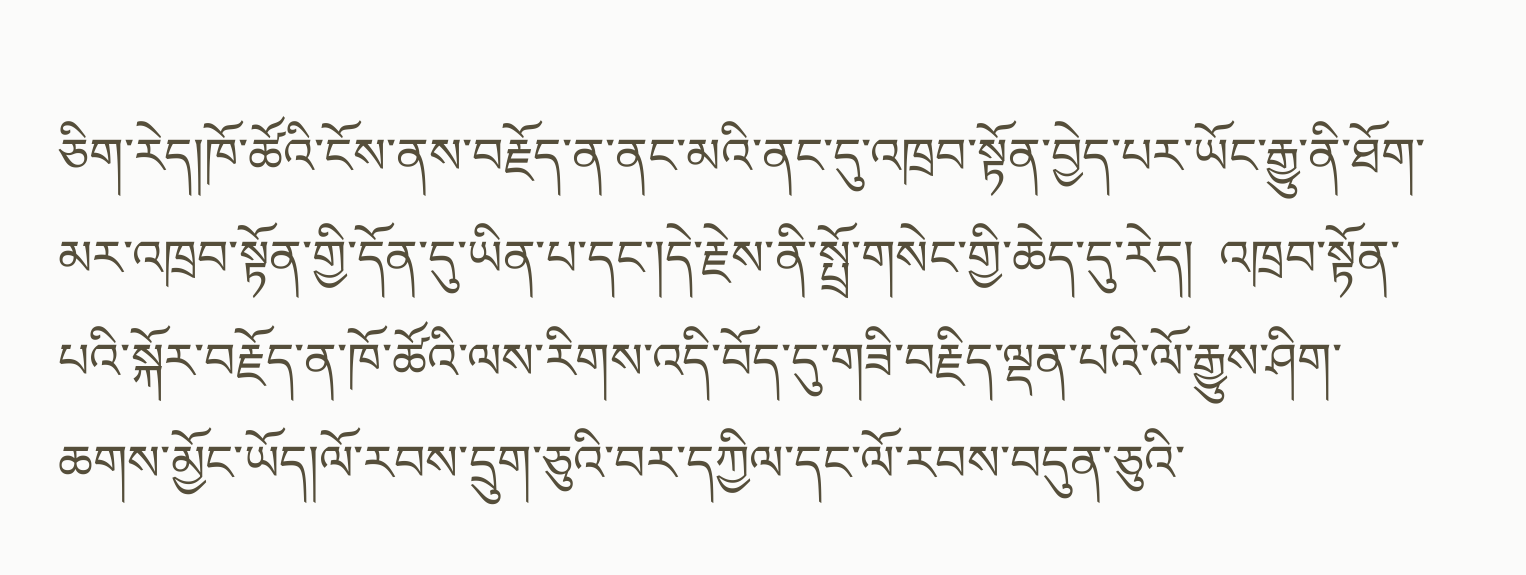ཅིག་རེད།ཁོ་ཚོའི་ངོས་ནས་བརྗོད་ན་ནང་མའི་ནང་དུ་འཁྲབ་སྟོན་བྱེད་པར་ཡོང་རྒྱུ་ནི་ཐོག་མར་འཁྲབ་སྟོན་གྱི་དོན་དུ་ཡིན་པ་དང་།དེ་རྗེས་ནི་སྤྲོ་གསེང་གྱི་ཆེད་དུ་རེད།  འཁྲབ་སྟོན་པའི་སྐོར་བརྗོད་ན་ཁོ་ཚོའི་ལས་རིགས་འདི་བོད་དུ་གཟི་བརྗིད་ལྡན་པའི་ལོ་རྒྱུས་ཤིག་ཆགས་མྱོང་ཡོད།ལོ་རབས་དྲུག་ཅུའི་བར་དཀྱིལ་དང་ལོ་རབས་བདུན་ཅུའི་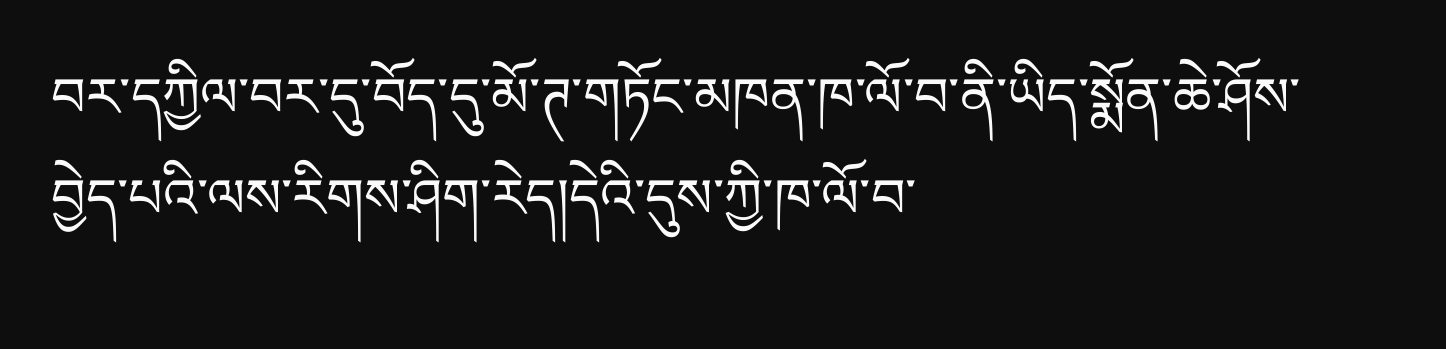བར་དཀྱིལ་བར་དུ་བོད་དུ་མོ་ཊ་གཏོང་མཁན་ཁ་ལོ་བ་ནི་ཡིད་སྨོན་ཆེ་ཤོས་བྱེད་པའི་ལས་རིགས་ཤིག་རེད།དེའི་དུས་ཀྱི་ཁ་ལོ་བ་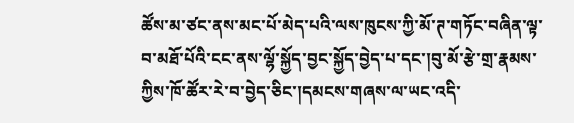ཚོས་མ་ཙང་ནས་མང་པོ་མེད་པའི་ལས་ཁུངས་ཀྱི་མོ་ཊ་གཏོང་བཞིན་ལྟ་བ་མཐོ་པོའི་ངང་ནས་ལྷོ་སྐྱོད་བྱང་སྐྱོད་བྱེད་པ་དང་།བུ་མོ་རྩེ་གྲ་རྣམས་ཀྱིས་ཁོ་ཚོར་རེ་བ་བྱེད་ཅིང་།དམངས་གཞས་ལ་ཡང་འདི་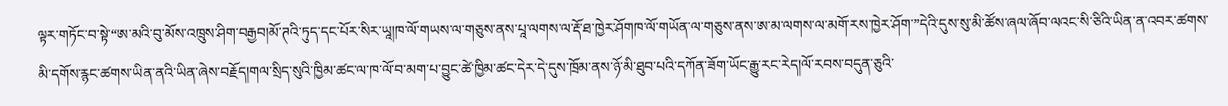ལྟར་གཏོང་བ་སྟེ་“ཨ་མའི་བུ་མོས་འཁྲུས་ཤིག་བརྒྱབ།མོ་ཊའི་ཏུད་དང་པོར་སིར་ཡཱ།ཁ་ལོ་གཡས་ལ་གཅུས་ནས་པཱ་ལགས་ལ་རྡོ་ཐ་ཁྱེར་ཤོགཁ་ལོ་གཡོན་ལ་གཅུས་ནས་ཨ་མ་ལགས་ལ་མགོ་རས་ཁྱེར་ཤོག་”དེའི་དུས་སུ་མི་ཚོས་ཞལ་ཞོབ་ལའང་སི་ཅིའི་ཡིན་ན་འབར་ཚགས་མི་དགོས་རྙང་ཚགས་ཡིན་ནའི་ཡིན་ཞེས་བརྗོད།གལ་སྲིད་སུའི་ཁྱིམ་ཚང་ལ་ཁ་ལོ་བ་མག་པ་བྱུང་ཚེ་ཁྱིམ་ཚང་དེར་དེ་དུས་ཁྲོམ་ནས་ཉོ་མི་ཐུབ་པའི་དཀོན་ཟོག་ཡོང་རྒྱུ་རང་རེད།ལོ་རབས་བདུན་ཅུའི་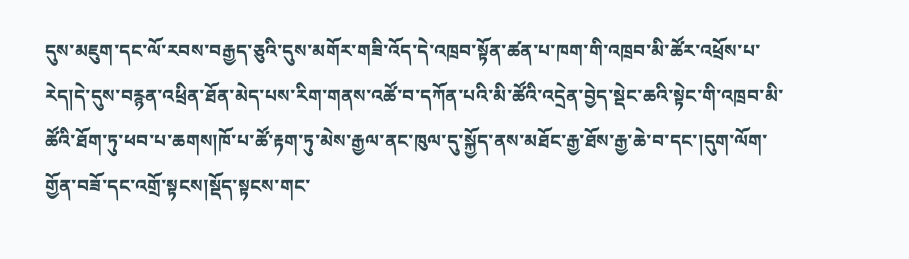དུས་མཇུག་དང་ལོ་རབས་བརྒྱད་ཅུའི་དུས་མགོར་གཟི་འོད་དེ་འཁྲབ་སྟོན་ཚན་པ་ཁག་གི་འཁྲབ་མི་ཚོར་འཕྲོས་པ་རེད།དེ་དུས་བརྙན་འཕྲིན་ཐོན་མེད་པས་རིག་གནས་འཚོ་བ་དཀོན་པའི་མི་ཚོའི་འདྲེན་བྱེད་སྡེང་ཆའི་སྟེང་གི་འཁྲབ་མི་ཚོའི་ཐོག་ཏུ་ཕབ་པ་ཆགས།ཁོ་པ་ཚོ་རྟག་ཏུ་མེས་རྒྱལ་ནང་ཁུལ་དུ་སྐྱོད་ནས་མཐོང་རྒྱ་ཐོས་རྒྱ་ཆེ་བ་དང་།དུག་ལོག་གྱོན་བཟོ་དང་འགྲོ་སྟངས།སྡོད་སྟངས་གང་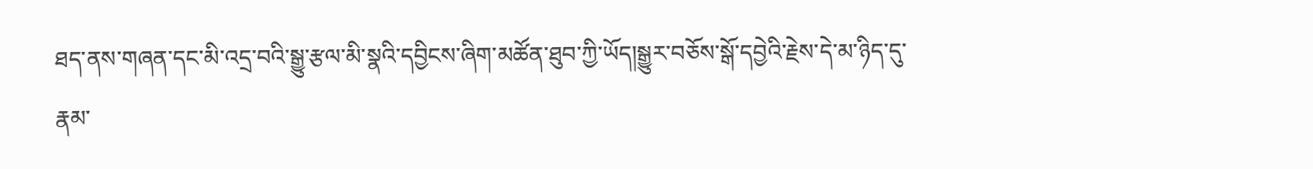ཐད་ནས་གཞན་དང་མི་འདྲ་བའི་སྒྱུ་རྩལ་མི་སྣའི་དབྱིངས་ཞིག་མཚོན་ཐུབ་ཀྱི་ཡོད།སྒྱུར་བཅོས་སྒོ་དབྱེའི་རྗེས་དེ་མ་ཉིད་དུ་རྣམ་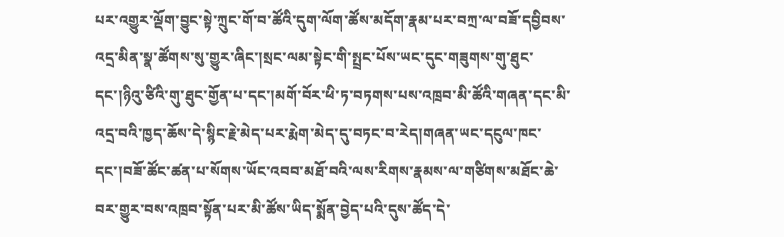པར་འགྱུར་ལྡོག་བྱུང་སྟེ་ཀྲུང་གོ་བ་ཚོའི་དུག་ལོག་ཚོས་མདོག་རྣམ་པར་བཀྲ་ལ་བཟོ་དབྱིབས་འདྲ་མིན་སྣ་ཚོགས་སུ་གྱུར་ཞིང་།སྲང་ལམ་སྟེང་གི་སྤྲང་པོས་ཡང་དུང་གཟུགས་གུ་ཐུང་དང་།ཉིའུ་ཙིའི་གུ་ཐུང་གྱོན་པ་དང་།མགོ་བོར་ཕི་ཏ་བཏགས་པས་འཁྲབ་མི་ཚོའི་གཞན་དང་མི་འདྲ་བའི་ཁྱད་ཆོས་དེ་སྙིང་རྗེ་མེད་པར་རྨེག་མེད་དུ་བཏང་བ་རེད།གཞན་ཡང་དངུལ་ཁང་དང་།བཟོ་ཚོང་ཚན་པ་སོགས་ཡོང་འབབ་མཐོ་བའི་ལས་རིགས་རྣམས་ལ་གཙིགས་མཐོང་ཆེ་བར་གྱུར་བས་འཁྲབ་སྟོན་པར་མི་ཚོས་ཡིད་སྨོན་བྱེད་པའི་དུས་ཚོད་དེ་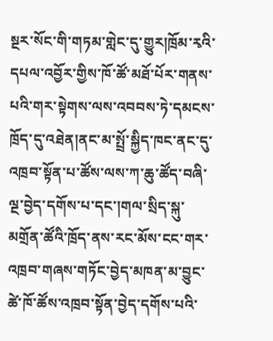སྔར་སོང་གི་གཏམ་གླེང་དུ་གྱུར།ཁྲོམ་རྭའི་དཔལ་འབྱོར་གྱིས་ཁོ་ཚོ་མཐོ་པོར་གནས་པའི་གར་སྟེགས་ལས་འབབས་ཏེ་དམངས་ཁྲོད་དུ་འཐེན།ནང་མ་སྤྲོ་སྐྱིད་ཁང་ནང་དུ་འཁྲབ་སྟོན་པ་ཚོས་ལས་ཀ་ཆུ་ཚོད་བཞི་ལྔ་བྱེད་དགོས་པ་དང་།གལ་སྲིད་སྐུ་མགྲོན་ཚོའི་ཁྲོད་ནས་རང་མོས་ངང་གར་འཁྲབ་གཞས་གཏོང་བྱེད་མཁན་མ་བྱུང་ཚེ་ཁོ་ཚོས་འཁྲབ་སྟོན་བྱེད་དགོས་པའི་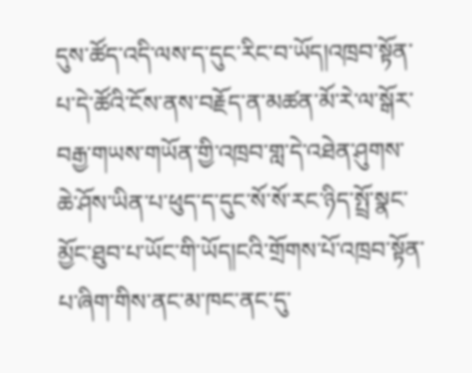དུས་ཚོད་འདི་ལས་ད་དུང་རིང་བ་ཡོད།འཁྲབ་སྟོན་པ་དེ་ཚོའི་ངོས་ནས་བརྗོད་ན་མཚན་མོ་རེ་ལ་སྒོར་བརྒྱ་གཡས་གཡོན་གྱི་འཁྲབ་གླ་དེ་འཐེན་ཤུགས་ཆེ་ཤོས་ཡིན་པ་ཕུད་ད་དུང་སོ་སོ་རང་ཉིད་སྤྲོ་སྣང་མྱོང་ཐུབ་པ་ཡོང་གི་ཡོད།ངའི་གྲོགས་པོ་འཁྲབ་སྟོན་པ་ཞིག་གིས་ནང་མ་ཁང་ནང་དུ་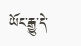ཡོང་རྒྱུ་དེ་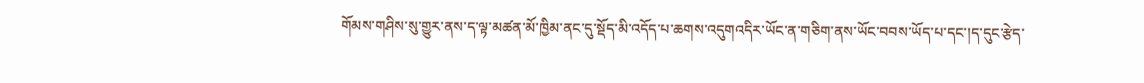གོམས་གཤིས་སུ་གྱུར་ནས་ད་ལྟ་མཚན་མོ་ཁྱིམ་ནང་དུ་སྡོད་མི་འདོད་པ་ཆགས་འདུགའདིར་ཡོང་ན་གཅིག་ནས་ཡོང་བབས་ཡོད་པ་དང་།ད་དུང་རྩེད་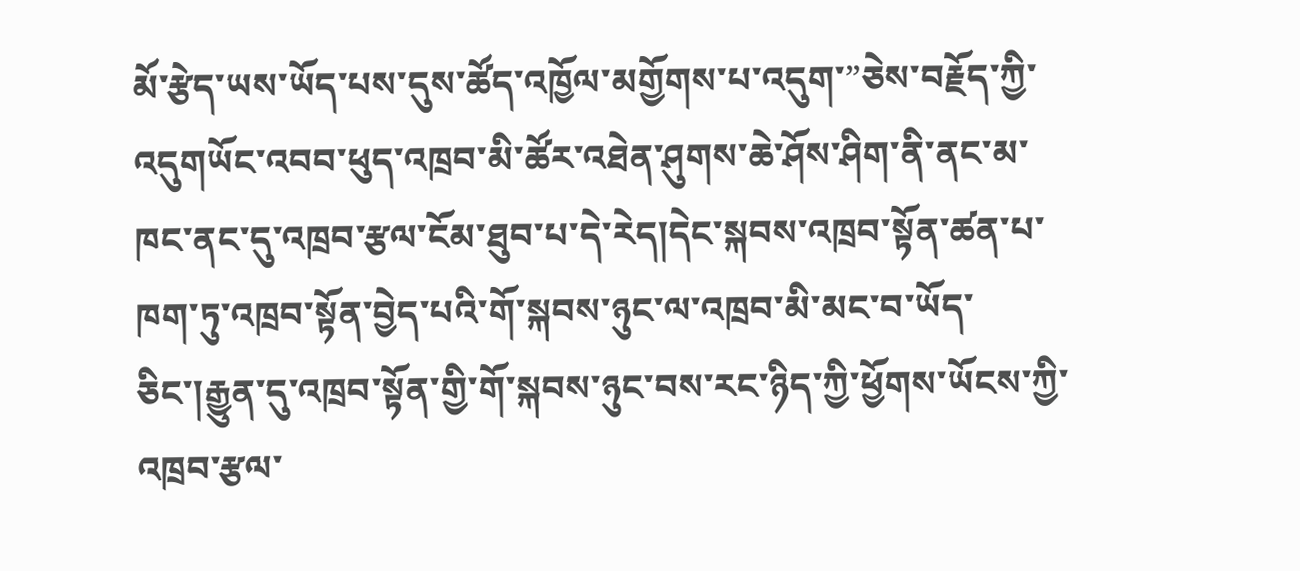མོ་རྩེད་ཡས་ཡོད་པས་དུས་ཚོད་འཁྱོལ་མགྱོགས་པ་འདུག་”ཅེས་བརྗོད་ཀྱི་འདུགཡོང་འབབ་ཕུད་འཁྲབ་མི་ཚོར་འཐེན་ཤུགས་ཆེ་ཤོས་ཤིག་ནི་ནང་མ་ཁང་ནང་དུ་འཁྲབ་རྩལ་ངོམ་ཐུབ་པ་དེ་རེད།དེང་སྐབས་འཁྲབ་སྟོན་ཚན་པ་ཁག་ཏུ་འཁྲབ་སྟོན་བྱེད་པའི་གོ་སྐབས་ཉུང་ལ་འཁྲབ་མི་མང་བ་ཡོད་ཅིང་།རྒྱུན་དུ་འཁྲབ་སྟོན་གྱི་གོ་སྐབས་ཉུང་བས་རང་ཉིད་ཀྱི་ཕྱོགས་ཡོངས་ཀྱི་འཁྲབ་རྩལ་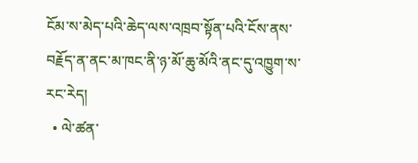ངོམ་ས་མེད་པའི་ཆེད་ལས་འཁྲབ་སྟོན་པའི་ངོས་ནས་བརྗོད་ན་ནང་མ་ཁང་ནི་ཉ་མོ་ཆུ་མོའི་ནང་དུ་འཁྱུག་ས་རང་རེད།
  • ལེ་ཚན་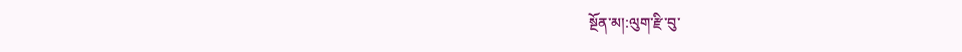སྔོན་མ།:ལུག་རྫི་བུ་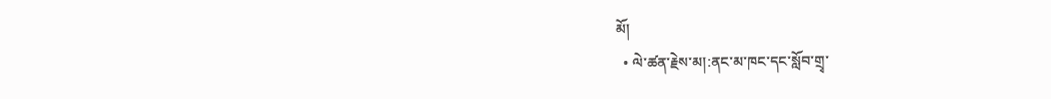མོ།
  • ལེ་ཚན་རྗེས་མ།:ནང་མ་ཁང་དང་སློབ་གྲྭ་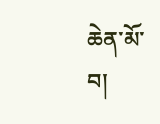ཆེན་མོ་བ།